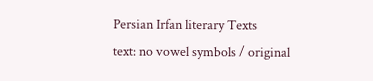Persian Irfan literary Texts
text: no vowel symbols / original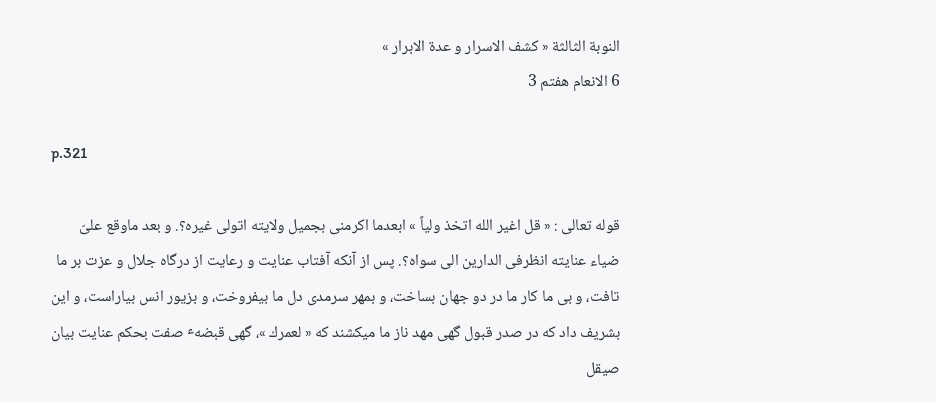النوبة الثالثة « کشف الاسرار و عدة الابرار »
6 الانعام هفتم 3

p.321

قوله تعالی : « قل اغیر الله اتخذ ولیاً » ابعدما اكرمنی بجمیل ولایته اتولی غیره؟. و بعد ماوقع علیّ ضیاء عنایته انظرفی الدارین الی سواه؟. پس از آنكه آفتاب عنایت و رعایت از درگاه جلال و عزت بر ما تافت، و بی ما كار ما در دو جهان بساخت، و بمهر سرمدی دل ما بیفروخت، و بزیور انس بیاراست، و این بشریف داد كه در صدر قبول گهی مهد ناز ما میكشند كه « لعمرك »، گهی قبضهٴ صفت بحكم عنایت بیان صیقل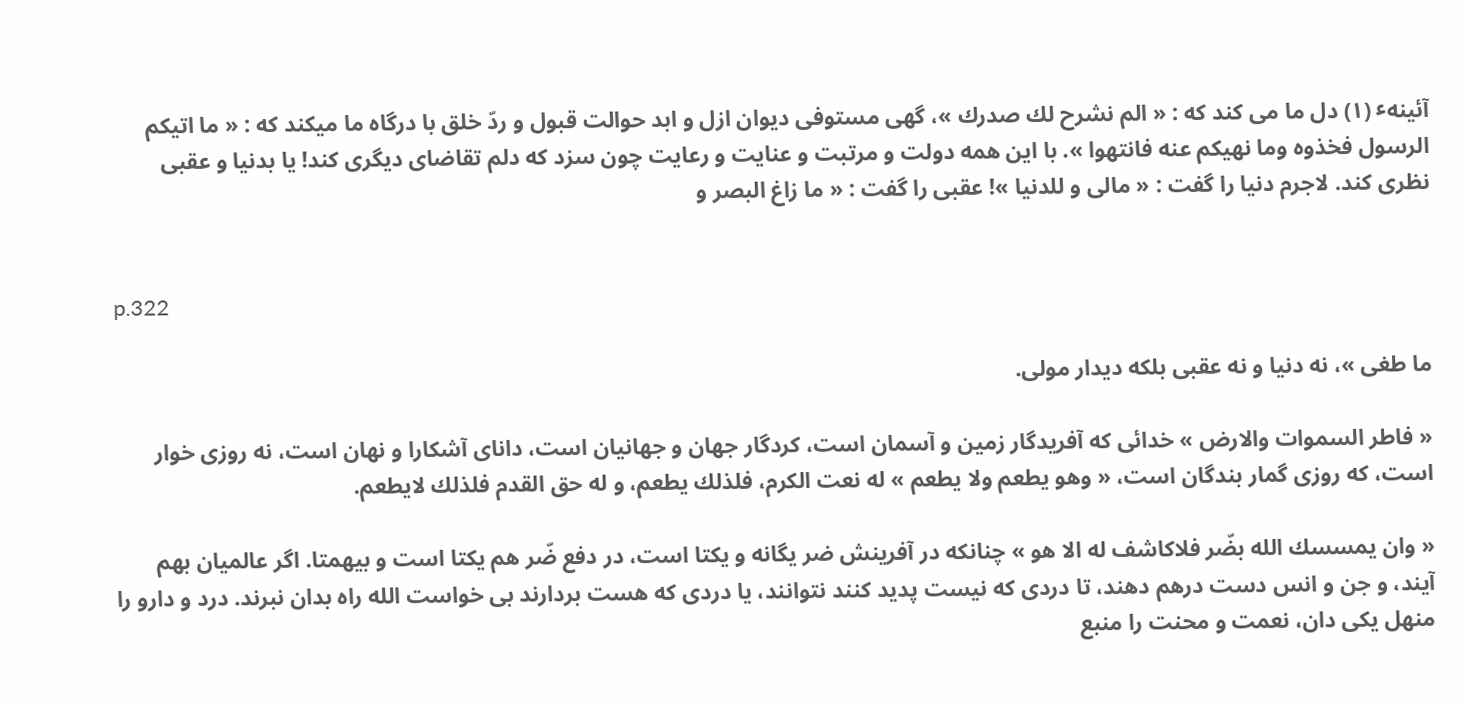آئینهٴ (١) دل ما می كند كه : « الم نشرح لك صدرك »، گهی مستوفی دیوان ازل و ابد حوالت قبول و ردّ خلق با درگاه ما میكند كه : « ما اتیكم الرسول فخذوه وما نهیكم عنه فانتهوا ». با این همه دولت و مرتبت و عنایت و رعایت چون سزد كه دلم تقاضای دیگری كند! یا بدنیا و عقبی نظری كند. لاجرم دنیا را گفت : « مالی و للدنیا »! عقبی را گفت : « ما زاغ البصر و


p.322

ما طغی »، نه دنیا و نه عقبی بلكه دیدار مولی.

« فاطر السموات والارض » خدائی كه آفریدگار زمین و آسمان است، كردگار جهان و جهانیان است، دانای آشكارا و نهان است، نه روزی خوار است، كه روزی گمار بندگان است، « وهو یطعم ولا یطعم » له نعت الكرم، فلذلك یطعم، و له حق القدم فلذلك لایطعم.

« وان یمسسك الله بضّر فلاكاشف له الا هو » چنانكه در آفرینش ضر یگانه و یكتا است، در دفع ضّر هم یكتا است و بیهمتا. اگر عالمیان بهم آیند، و جن و انس دست درهم دهند، تا دردی كه نیست پدید كنند نتوانند، یا دردی كه هست بردارند بی خواست الله راه بدان نبرند. درد و دارو را منهل یكی دان، نعمت و محنت را منبع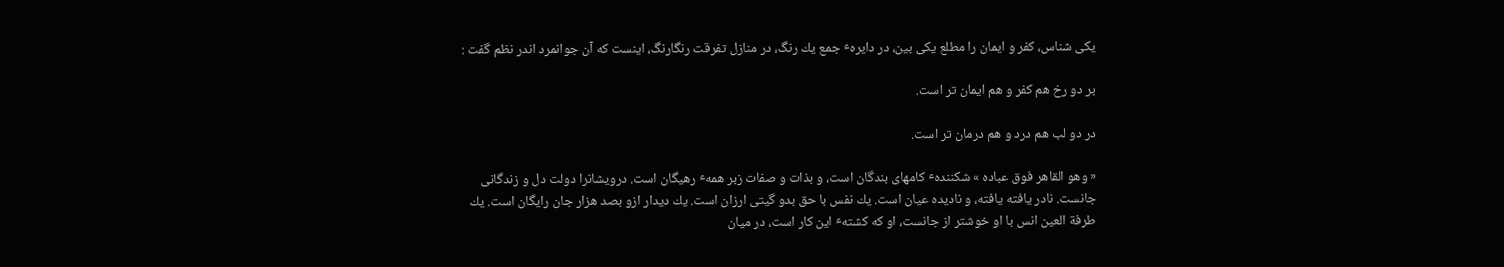یكی شناس، كفر و ایمان را مطلع یكی بین، در دایرهٴ جمع یك رنگ، در منازل تفرقت رنگارنگ، اینست كه آن جوانمرد اندر نظم گفت :

بر دو رخ هم كفر و هم ایمان تر است.

در دو لب هم درد و هم درمان تر است.

« وهو القاهر فوق عباده » شكنندهٴ كامهای بندگان است، و بذات و صفات زبر همهٴ رهیگان است. درویشانرا دولت دل و زندگانی جانست. نادر یافته یافته، و نادیده عیان است. یك نفس با حق بدو گیتی ارزان است. یك دیدار ازو بصد هزار جان رایگان است. یك طرفة العین انس با او خوشتر از جانست، او كه كشتهٴ این كار است، در میان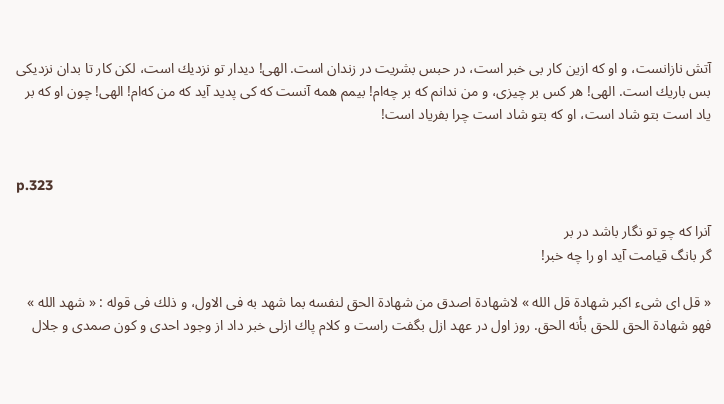آتش نازانست، و او كه ازین كار بی خبر است، در حبس بشریت در زندان است. الهی! دیدار تو نزدیك است، لكن كار تا بدان نزدیكی بس باریك است. الهی! هر كس بر چیزی، و من ندانم كه بر چه‌ام! بیمم همه آنست كه كی پدید آید كه من كه‌ام! الهی! چون او كه بر یاد است بتو شاد است، او كه بتو شاد است چرا بفریاد است!


p.323

آنرا كه چو تو نگار باشد در بر
گر بانگ قیامت آید او را چه خبر!

« قل ای شیء اكبر شهادة قل الله » لاشهادة اصدق من شهادة الحق لنفسه بما شهد به فی الاول، و ذلك فی قوله : « شهد الله » فهو شهادة الحق للحق بأنه الحق. روز اول در عهد ازل بگفت راست و كلام پاك ازلی خبر داد از وجود احدی و كون صمدی و جلال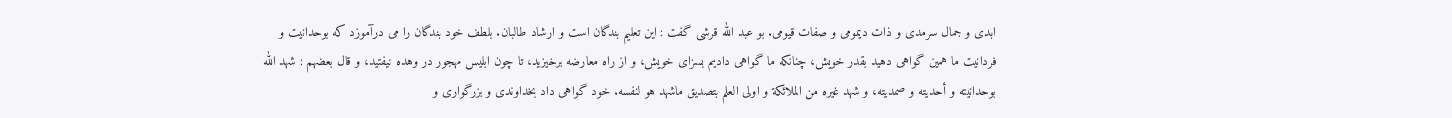ابدی و جمال سرمدی و ذات دیمومی و صفات قیومی. بو عبد الله قرشی گفت : این تعلیم بندگان است و ارشاد طالبان. بلطف خود بندگان را می درآموزد كه بوحدانیت و فردانیت ما همین گواهی دهید بقدر خویش، چنانكه ما گواهی دادیم بسزای خویش، و از راه معارضه برخیزید، تا چون ابلیس مهجور در وهده نیفتید، و قال بعضهم : شهد الله بوحدانیته و أحدیته و صمدیته، و شهد غیره من الملائكة و اولی العلم بتصدیق ماشهد هو لنفسه. خود گواهی داد بخداوندی و بزرگواری و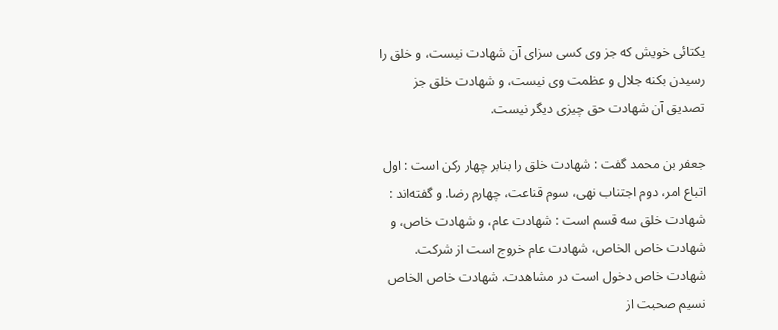یكتائی خویش كه جز وی كسی سزای آن شهادت نیست، و خلق را رسیدن بكنه جلال و عظمت وی نیست، و شهادت خلق جز تصدیق آن شهادت حق چیزی دیگر نیست.

جعفر بن محمد گفت : شهادت خلق را بنابر چهار ركن است : اول اتباع امر، دوم اجتناب نهی، سوم قناعت، چهارم رضا. و گفته‌اند : شهادت خلق سه قسم است : شهادت عام، و شهادت خاص، و شهادت خاص الخاص، شهادت عام خروج است از شركت. شهادت خاص دخول است در مشاهدت. شهادت خاص الخاص نسیم صحبت از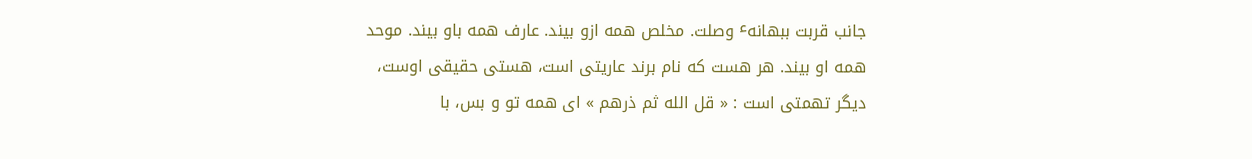جانب قربت ببهانهٴ وصلت. مخلص همه ازو بیند. عارف همه باو بیند. موحد همه او بیند. هر هست كه نام برند عاریتی است، هستی حقیقی اوست، دیگر تهمتی است : « قل الله ثم ذرهم » ای همه تو و بس، با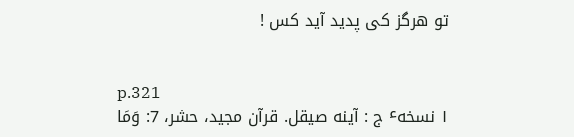تو هرگز كی پدید آید كس !


p.321
۱ نسخهٴ ج : آينه صيقل. قرآن مجید، حشر، 7: وَمَا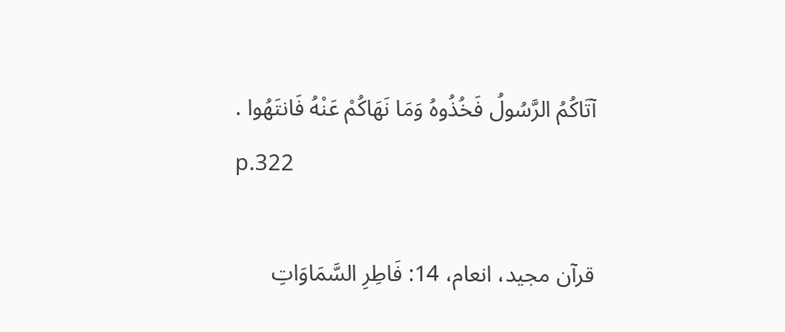آتَاكُمُ الرَّسُولُ فَخُذُوهُ وَمَا نَهَاكُمْ عَنْهُ فَانتَهُوا .
p.322

قرآن مجید، انعام، 14: فَاطِرِ السَّمَاوَاتِ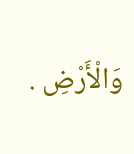وَالْأَرْضِ .